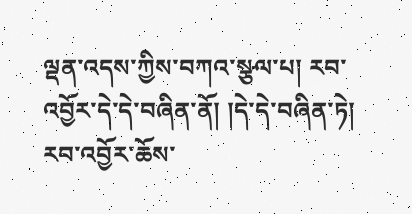ལྡན་འདས་ཀྱིས་བཀའ་སྩལ་པ། རབ་འབྱོར་དེ་དེ་བཞིན་ནོ། །དེ་དེ་བཞིན་ཏེ། རབ་འབྱོར་ཆོས་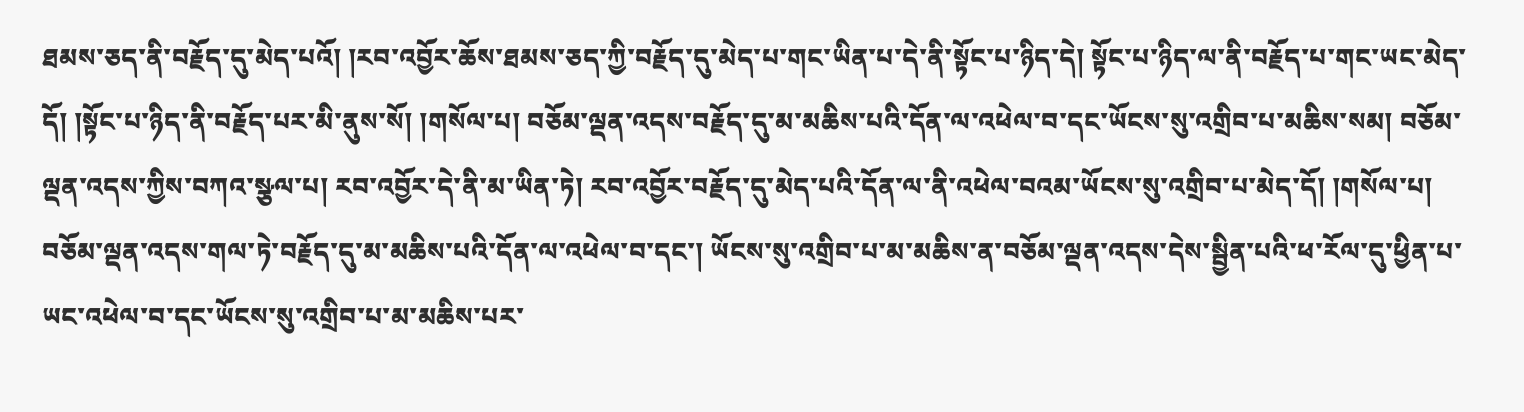ཐམས་ཅད་ནི་བརྗོད་དུ་མེད་པའོ། །རབ་འབྱོར་ཆོས་ཐམས་ཅད་ཀྱི་བརྗོད་དུ་མེད་པ་གང་ཡིན་པ་དེ་ནི་སྟོང་པ་ཉིད་དེ། སྟོང་པ་ཉིད་ལ་ནི་བརྗོད་པ་གང་ཡང་མེད་དོ། །སྟོང་པ་ཉིད་ནི་བརྗོད་པར་མི་ནུས་སོ། །གསོལ་པ། བཅོམ་ལྡན་འདས་བརྗོད་དུ་མ་མཆིས་པའི་དོན་ལ་འཕེལ་བ་དང་ཡོངས་སུ་འགྲིབ་པ་མཆིས་སམ། བཅོམ་ལྡན་འདས་ཀྱིས་བཀའ་སྩལ་པ། རབ་འབྱོར་དེ་ནི་མ་ཡིན་ཏེ། རབ་འབྱོར་བརྗོད་དུ་མེད་པའི་དོན་ལ་ནི་འཕེལ་བའམ་ཡོངས་སུ་འགྲིབ་པ་མེད་དོ། །གསོལ་པ། བཅོམ་ལྡན་འདས་གལ་ཏེ་བརྗོད་དུ་མ་མཆིས་པའི་དོན་ལ་འཕེལ་བ་དང་། ཡོངས་སུ་འགྲིབ་པ་མ་མཆིས་ན་བཅོམ་ལྡན་འདས་དེས་སྦྱིན་པའི་ཕ་རོལ་དུ་ཕྱིན་པ་ཡང་འཕེལ་བ་དང་ཡོངས་སུ་འགྲིབ་པ་མ་མཆིས་པར་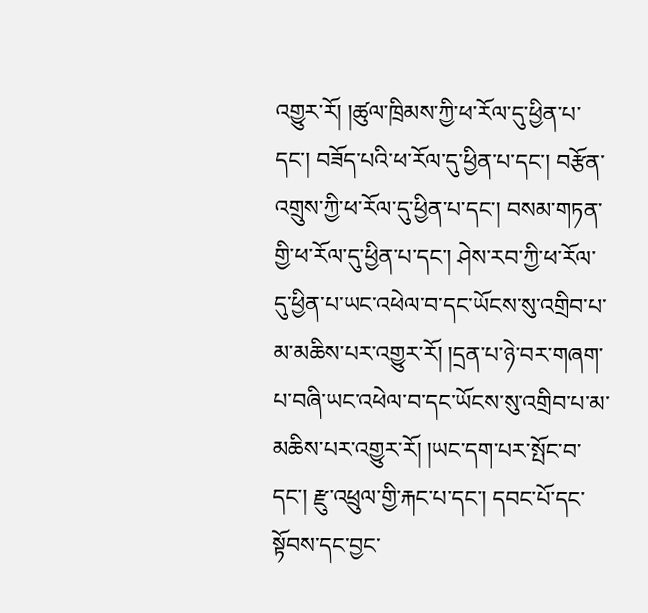འགྱུར་རོ། །ཚུལ་ཁྲིམས་ཀྱི་ཕ་རོལ་དུ་ཕྱིན་པ་དང་། བཟོད་པའི་ཕ་རོལ་དུ་ཕྱིན་པ་དང་། བརྩོན་འགྲུས་ཀྱི་ཕ་རོལ་དུ་ཕྱིན་པ་དང་། བསམ་གཏན་གྱི་ཕ་རོལ་དུ་ཕྱིན་པ་དང་། ཤེས་རབ་ཀྱི་ཕ་རོལ་དུ་ཕྱིན་པ་ཡང་འཕེལ་བ་དང་ཡོངས་སུ་འགྲིབ་པ་མ་མཆིས་པར་འགྱུར་རོ། །དྲན་པ་ཉེ་བར་གཞག་པ་བཞི་ཡང་འཕེལ་བ་དང་ཡོངས་སུ་འགྲིབ་པ་མ་མཆིས་པར་འགྱུར་རོ། །ཡང་དག་པར་སྤོང་བ་དང་། རྫུ་འཕྲུལ་གྱི་རྐང་པ་དང་། དབང་པོ་དང་སྟོབས་དང་བྱང་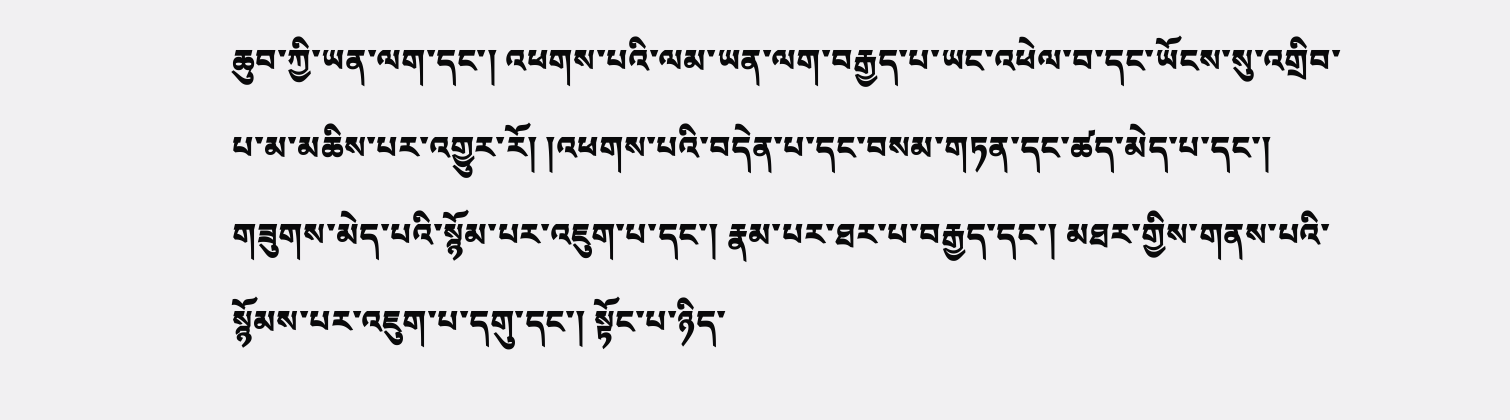ཆུབ་ཀྱི་ཡན་ལག་དང་། འཕགས་པའི་ལམ་ཡན་ལག་བརྒྱད་པ་ཡང་འཕེལ་བ་དང་ཡོངས་སུ་འགྲིབ་པ་མ་མཆིས་པར་འགྱུར་རོ། །འཕགས་པའི་བདེན་པ་དང་བསམ་གཏན་དང་ཚད་མེད་པ་དང་། གཟུགས་མེད་པའི་སྙོམ་པར་འཇུག་པ་དང་། རྣམ་པར་ཐར་པ་བརྒྱད་དང་། མཐར་གྱིས་གནས་པའི་སྙོམས་པར་འཇུག་པ་དགུ་དང་། སྟོང་པ་ཉིད་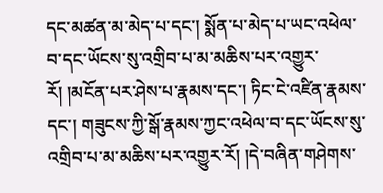དང་མཚན་མ་མེད་པ་དང་། སྨོན་པ་མེད་པ་ཡང་འཕེལ་བ་དང་ཡོངས་སུ་འགྲིབ་པ་མ་མཆིས་པར་འགྱུར་རོ། །མངོན་པར་ཤེས་པ་རྣམས་དང་། ཏིང་ངེ་འཛིན་རྣམས་དང་། གཟུངས་ཀྱི་སྒོ་རྣམས་ཀྱང་འཕེལ་བ་དང་ཡོངས་སུ་འགྲིབ་པ་མ་མཆིས་པར་འགྱུར་རོ། །དེ་བཞིན་གཤེགས་